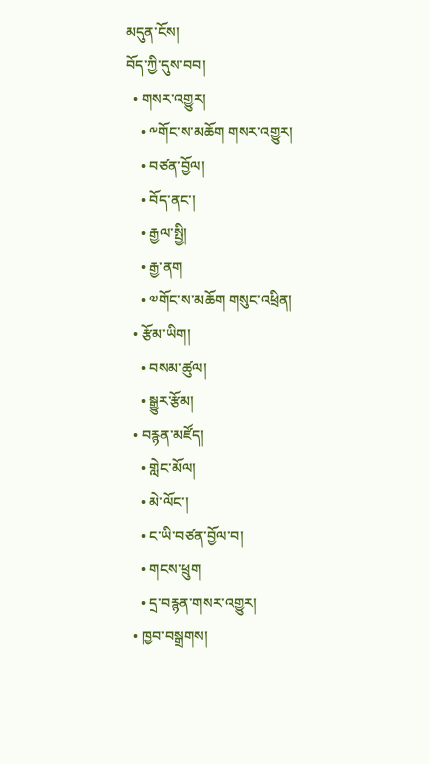མདུན་ངོས།
བོད་ཀྱི་དུས་བབ།
  • གསར་འགྱུར།
    • ༸གོང་ས་མཆོག གསར་འགྱུར།
    • བཙན་བྱོལ།
    • བོད་ནང་།
    • རྒྱལ་སྤྱི།
    • རྒྱ་ནག
    • ༧གོང་ས་མཆོག གསུང་འཕྲིན།
  • རྩོམ་ཡིག།
    • བསམ་ཚུལ།
    • སྒྱུར་རྩོམ།
  • བརྙན་མཛོད།
    • གླེང་མོལ།
    • མེ་ལོང་།
    • ང་ཡི་བཙན་བྱོལ་བ།
    • གངས་ཕྲུག
    • དྲ་བརྙན་གསར་འགྱུར།
  • ཁྱབ་བསྒྲགས།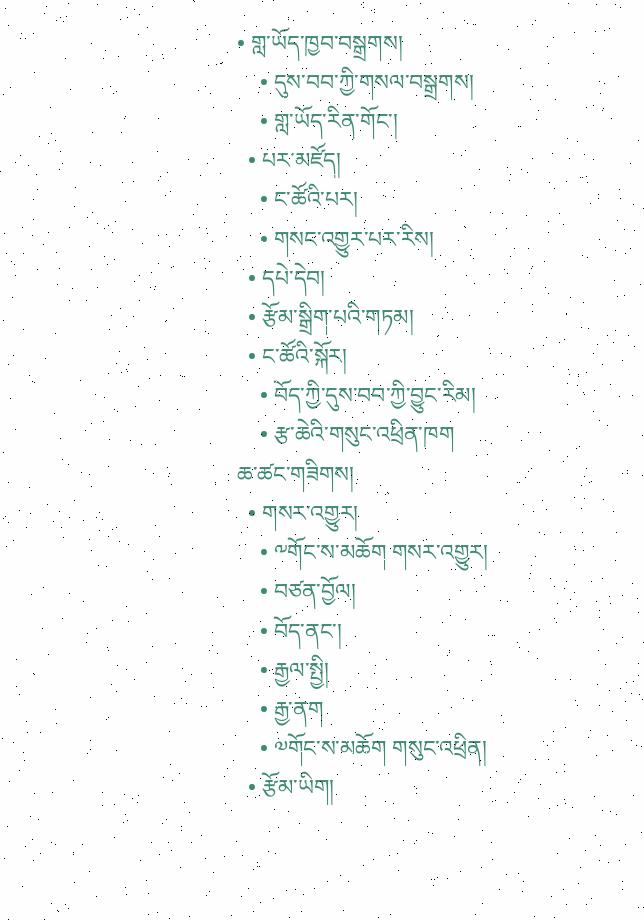• གླ་ཡོད་ཁྱབ་བསྒྲགས།
    • དུས་བབ་ཀྱི་གསལ་བསྒྲགས།
    • གླ་ཡོད་རིན་གོང་།
  • པར་མཛོད།
    • ང་ཚོའི་པར།
    • གསང་འགྱུར་པར་རིས།
  • དཔེ་དེབ།
  • རྩོམ་སྒྲིག་པའི་གཏམ།
  • ང་ཚོའི་སྐོར།
    • བོད་ཀྱི་དུས་བབ་ཀྱི་བྱུང་རིམ།
    • རྩ་ཆེའི་གསུང་འཕྲིན་ཁག
ཆ་ཚང་གཟིགས།
  • གསར་འགྱུར།
    • ༸གོང་ས་མཆོག གསར་འགྱུར།
    • བཙན་བྱོལ།
    • བོད་ནང་།
    • རྒྱལ་སྤྱི།
    • རྒྱ་ནག
    • ༧གོང་ས་མཆོག གསུང་འཕྲིན།
  • རྩོམ་ཡིག།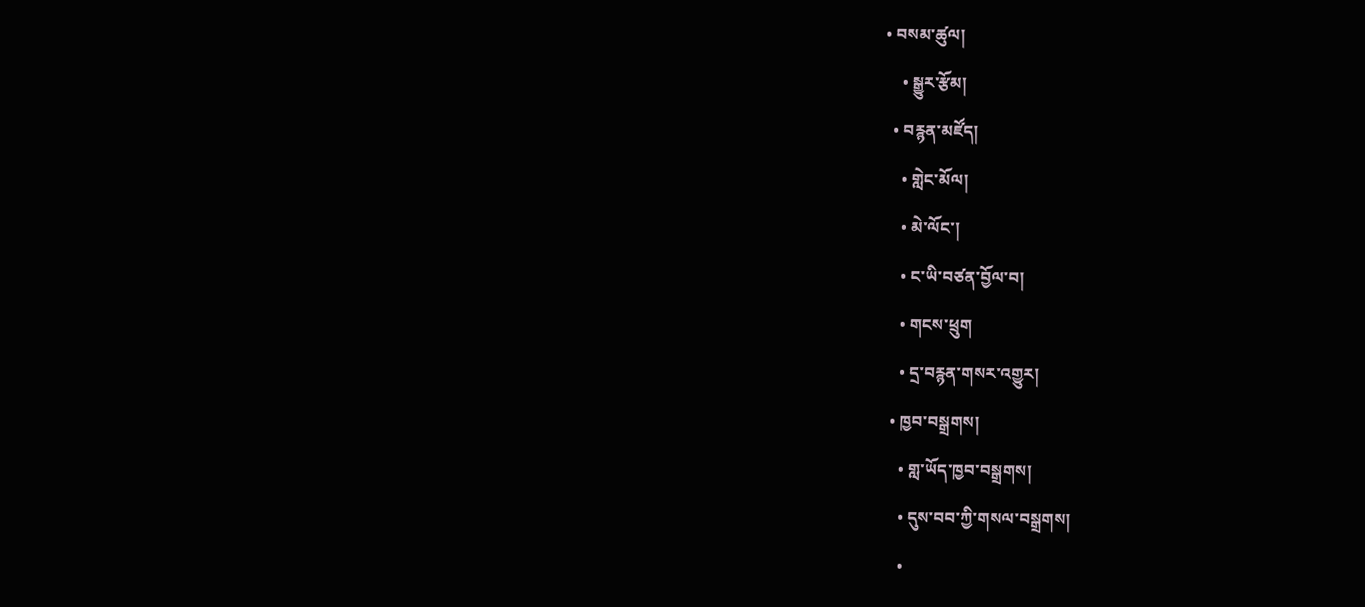• བསམ་ཚུལ།
    • སྒྱུར་རྩོམ།
  • བརྙན་མཛོད།
    • གླེང་མོལ།
    • མེ་ལོང་།
    • ང་ཡི་བཙན་བྱོལ་བ།
    • གངས་ཕྲུག
    • དྲ་བརྙན་གསར་འགྱུར།
  • ཁྱབ་བསྒྲགས།
    • གླ་ཡོད་ཁྱབ་བསྒྲགས།
    • དུས་བབ་ཀྱི་གསལ་བསྒྲགས།
    •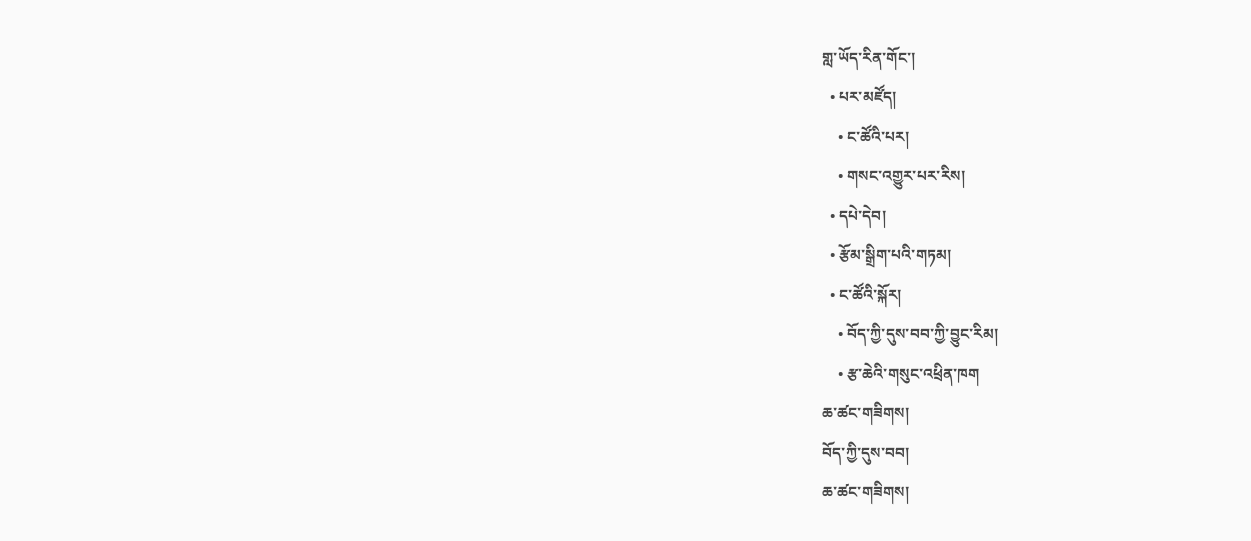གླ་ཡོད་རིན་གོང་།
  • པར་མཛོད།
    • ང་ཚོའི་པར།
    • གསང་འགྱུར་པར་རིས།
  • དཔེ་དེབ།
  • རྩོམ་སྒྲིག་པའི་གཏམ།
  • ང་ཚོའི་སྐོར།
    • བོད་ཀྱི་དུས་བབ་ཀྱི་བྱུང་རིམ།
    • རྩ་ཆེའི་གསུང་འཕྲིན་ཁག
ཆ་ཚང་གཟིགས།
བོད་ཀྱི་དུས་བབ།
ཆ་ཚང་གཟིགས།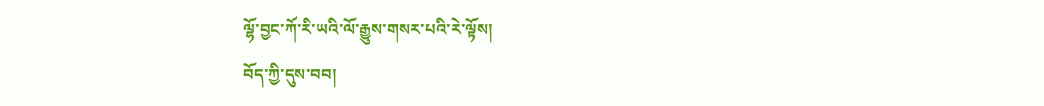ལྷོ་བྱང་ཀོ་རི་ཡའི་ལོ་རྒྱུས་གསར་པའི་རེ་ལྟོས།
བོད་ཀྱི་དུས་བབ།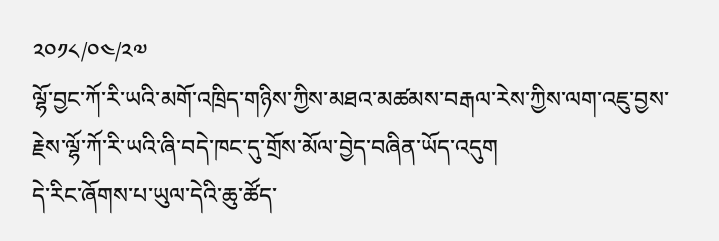༢༠༡༨/༠༤/༢༧
ལྷོ་བྱང་ཀོ་རི་ཡའི་མགོ་འཁྲིད་གཉིས་ཀྱིས་མཐའ་མཚམས་བརྒལ་རེས་ཀྱིས་ལག་འཇུ་བྱས་རྗེས་ལྷོ་ཀོ་རི་ཡའི་ཞི་བདེ་ཁང་དུ་གྲོས་མོལ་བྱེད་བཞིན་ཡོད་འདུག
དེ་རིང་ཞོགས་པ་ཡུལ་དེའི་ཆུ་ཚོད་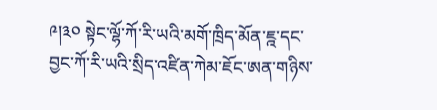༩།༣༠ སྟེང་ལྷོ་ཀོ་རི་ཡའི་མགོ་ཁྲིད་མོན་ཇྰ་དང་བྱང་ཀོ་རི་ཡའི་སྲིད་འཛིན་ཀེམ་ཇོང་ཨན་གཉིས་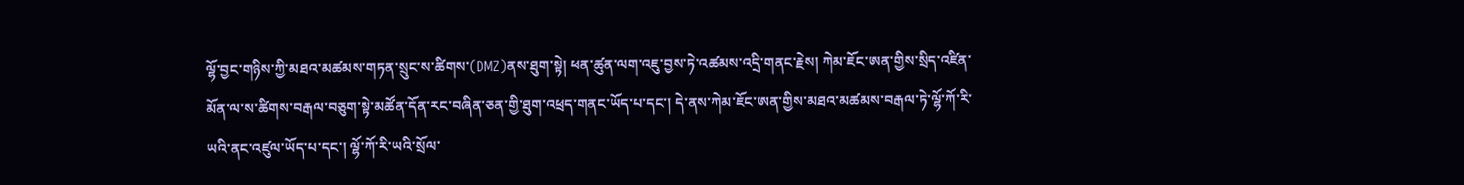ལྷོ་བྱང་གཉིས་ཀྱི་མཐའ་མཚམས་གཏན་སྲུང་ས་ཚིགས་(DMZ)ནས་ཐུག་སྟེ། ཕན་ཚུན་ལག་འཇུ་བྱས་ཏེ་འཚམས་འདྲི་གནང་རྗེས། ཀེམ་ཇོང་ཨན་གྱིས་སྲིད་འཛིན་མོན་ལ་ས་ཚིགས་བརྒལ་བཅུག་སྟེ་མཚོན་དོན་རང་བཞིན་ཅན་གྱི་ཐུག་འཕྲད་གནང་ཡོད་པ་དང་། དེ་ནས་ཀེམ་ཇོང་ཨན་གྱིས་མཐའ་མཚམས་བརྒལ་ཏེ་ལྷོ་ཀོ་རི་ཡའི་ནང་འཛུལ་ཡོད་པ་དང་། ལྷོ་ཀོ་རི་ཡའི་སྲོལ་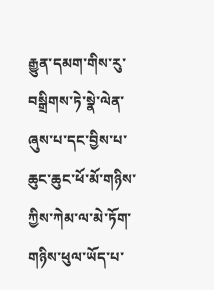རྒྱུན་དམག་གིས་རུ་བསྒྲིགས་ཏེ་སྣེ་ལེན་ཞུས་པ་དང་བྱིས་པ་ཆུང་ཆུང་ཕོ་མོ་གཉིས་ཀྱིས་ཀེམ་ལ་མེ་ཏོག་གཉིས་ཕུལ་ཡོད་པ་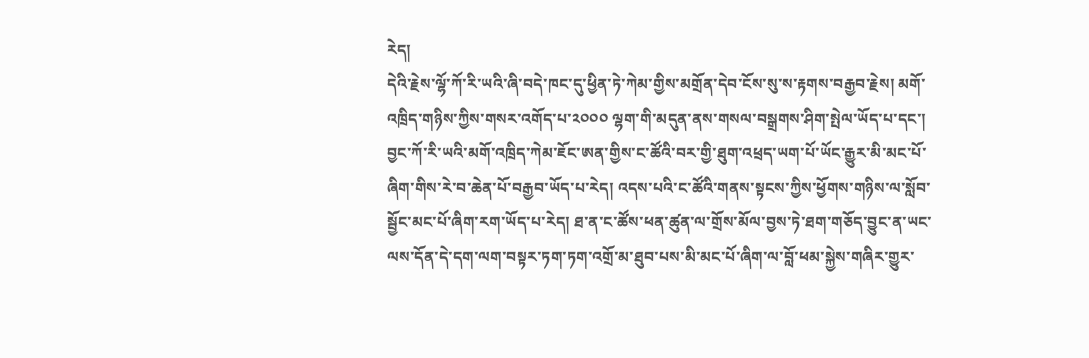རེད།
དེའི་རྗེས་ལྷོ་ཀོ་རི་ཡའི་ཞི་བདེ་ཁང་དུ་ཕྱིན་ཏེ་ཀེམ་གྱིས་མགྲོན་དེབ་ངོས་སུ་ས་རྟགས་བརྒྱབ་རྗེས། མགོ་འཁྲིད་གཉིས་ཀྱིས་གསར་འགོད་པ་༢༠༠༠ ལྷག་གི་མདུན་ནས་གསལ་བསྒྲགས་ཤིག་སྤེལ་ཡོད་པ་དང་། བྱང་ཀོ་རི་ཡའི་མགོ་འཁྲིད་ཀེམ་ཇོང་ཨན་གྱིས་ང་ཚོའི་བར་གྱི་ཐུག་འཕྲད་ཡག་པོ་ཡོང་རྒྱུར་མི་མང་པོ་ཞིག་གིས་རེ་བ་ཆེན་པོ་བརྒྱབ་ཡོད་པ་རེད། འདས་པའི་ང་ཚོའི་གནས་སྟངས་ཀྱིས་ཕྱོགས་གཉིས་ལ་སློབ་སྦྱོང་མང་པོ་ཞིག་རག་ཡོད་པ་རེད། ཐ་ན་ང་ཚོས་ཕན་ཚུན་ལ་གྲོས་མོལ་བྱས་ཏེ་ཐག་གཅོད་བྱུང་ན་ཡང་ལས་དོན་དེ་དག་ལག་བསྟར་ཏག་ཏག་འགྲོ་མ་ཐུབ་པས་མི་མང་པོ་ཞིག་ལ་བློ་ཕམ་སྐྱེས་གཞིར་གྱུར་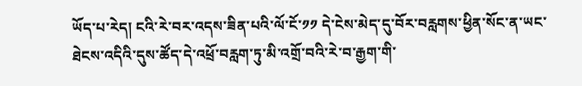ཡོད་པ་རེད། ངའི་རེ་བར་འདས་ཟིན་པའི་ལོ་ངོ་༡༡ དེ་ངེས་མེད་དུ་བོར་བརླགས་ཕྱིན་སོང་ན་ཡང་ཐེངས་འདིའི་དུས་ཚོད་དེ་འཕྲོ་བརླག་ཏུ་མི་འགྲོ་བའི་རེ་བ་རྒྱག་གི་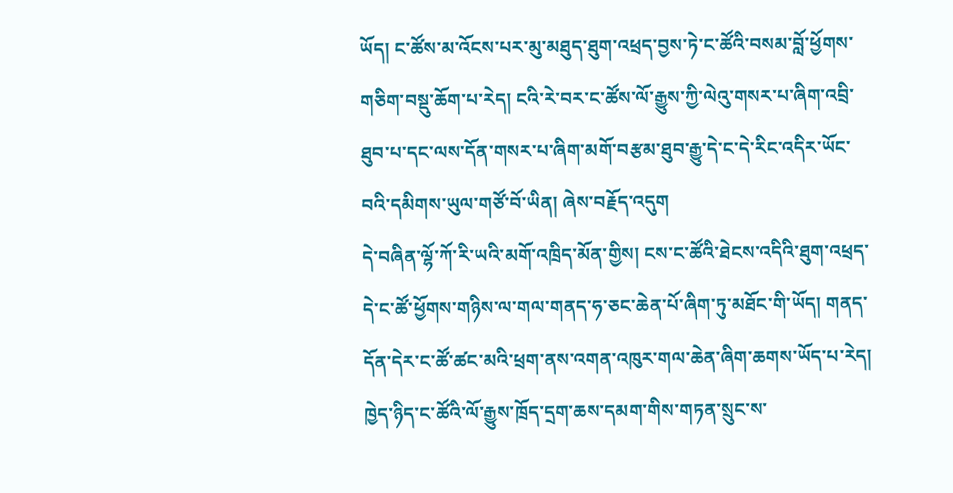ཡོད། ང་ཚོས་མ་འོངས་པར་མུ་མཐུད་ཐུག་འཕྲད་བྱས་ཏེ་ང་ཚོའི་བསམ་བློ་ཕྱོགས་གཅིག་བསྡུ་ཆོག་པ་རེད། ངའི་རེ་བར་ང་ཚོས་ལོ་རྒྱུས་ཀྱི་ལེའུ་གསར་པ་ཞིག་འབྲི་ཐུབ་པ་དང་ལས་དོན་གསར་པ་ཞིག་མགོ་བརྩམ་ཐུབ་རྒྱུ་དེ་ང་དེ་རིང་འདིར་ཡོང་བའི་དམིགས་ཡུལ་གཙོ་བོ་ཡིན། ཞེས་བརྗོད་འདུག
དེ་བཞིན་ལྷོ་ཀོ་རི་ཡའི་མགོ་འཁྲིད་མོན་གྱིས། ངས་ང་ཚོའི་ཐེངས་འདིའི་ཐུག་འཕྲད་དེ་ང་ཚོ་ཕྱོགས་གཉིས་ལ་གལ་གནད་ཧ་ཅང་ཆེན་པོ་ཞིག་ཏུ་མཐོང་གི་ཡོད། གནད་དོན་དེར་ང་ཚོ་ཚང་མའི་ཕྲག་ནས་འགན་འཁུར་གལ་ཆེན་ཞིག་ཆགས་ཡོད་པ་རེད། ཁྱེད་ཉིད་ང་ཚོའི་ལོ་རྒྱུས་ཁྲོད་དྲག་ཆས་དམག་གིས་གཏན་སྲུང་ས་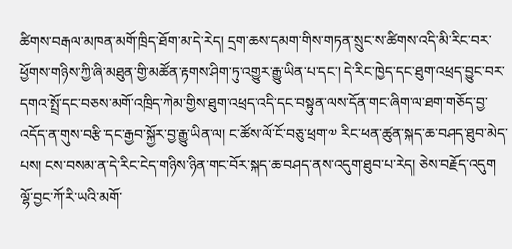ཚིགས་བརྒལ་མཁན་མགོ་ཁྲིད་ཐོག་མ་དེ་རེད། དྲག་ཆས་དམག་གིས་གཏན་སྲུང་ས་ཚིགས་འདི་མི་རིང་བར་ཕྱོགས་གཉིས་ཀྱི་ཞི་མཐུན་གྱི་མཚོན་རྟགས་ཤིག་ཏུ་འགྱུར་རྒྱུ་ཡིན་པ་དང་། དེ་རིང་ཁྱེད་དང་ཐུག་འཕྲད་བྱུང་བར་དགའ་སྤྲོ་དང་བཅས་མགོ་འཁྲིད་ཀེམ་གྱིས་ཐུག་འཕྲད་འདི་དང་བསྟུན་ལས་དོན་གང་ཞིག་ལ་ཐག་གཅོད་བྱ་འདོད་ན་གུས་བརྩི་དང་རྒྱབ་སྐྱོར་བྱ་རྒྱུ་ཡིན་ལ། ང་ཚོས་ལོ་ངོ་བཅུ་ཕྲག་༧ རིང་ཕན་ཚུན་སྐད་ཆ་བཤད་ཐུབ་མེད་པས། ངས་བསམ་ན་དེ་རིང་ངེད་གཉིས་ཉིན་གང་བོར་སྐད་ཆ་བཤད་ནས་འདུག་ཐུབ་པ་རེད། ཅེས་བརྗོད་འདུག
ལྷོ་བྱང་ཀོ་རི་ཡའི་མགོ་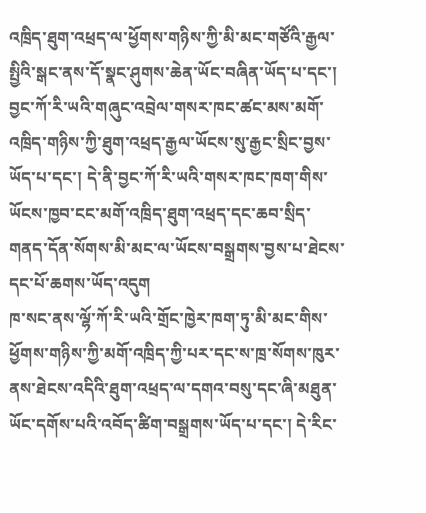འཁྲིད་ཐུག་འཕྲད་ལ་ཕྱོགས་གཉིས་ཀྱི་མི་མང་གཙོའི་རྒྱལ་སྤྱིའི་སྒང་ནས་དོ་སྣང་ཤུགས་ཆེན་ཡོང་བཞིན་ཡོད་པ་དང་། བྱང་ཀོ་རི་ཡའི་གཞུང་འབྲེལ་གསར་ཁང་ཚང་མས་མགོ་འཁྲིད་གཉིས་ཀྱི་ཐུག་འཕྲད་རྒྱལ་ཡོངས་སུ་རྒྱང་སྲིང་བྱས་ཡོད་པ་དང་། དེ་ནི་བྱང་ཀོ་རི་ཡའི་གསར་ཁང་ཁག་གིས་ཡོངས་ཁྱབ་ངང་མགོ་འཁྲིད་ཐུག་འཕྲད་དང་ཆབ་སྲིད་གནད་དོན་སོགས་མི་མང་ལ་ཡོངས་བསྒྲགས་བྱས་པ་ཐེངས་དང་པོ་ཆགས་ཡོད་འདུག
ཁ་སང་ནས་ལྷོ་ཀོ་རི་ཡའི་གྲོང་ཁྱེར་ཁག་ཏུ་མི་མང་གིས་ཕྱོགས་གཉིས་ཀྱི་མགོ་འཁྲིད་ཀྱི་པར་དང་ས་ཁྲ་སོགས་ཁུར་ནས་ཐེངས་འདིའི་ཐུག་འཕྲད་ལ་དགའ་བསུ་དང་ཞི་མཐུན་ཡོང་དགོས་པའི་འབོད་ཚིག་བསྒྲགས་ཡོད་པ་དང་། དེ་རིང་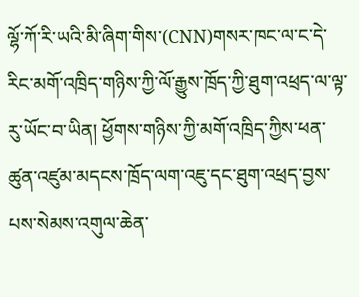ལྷོ་ཀོ་རི་ཡའི་མི་ཞིག་གིས་(CNN)གསར་ཁང་ལ་ང་དེ་རིང་མགོ་འཁྲིད་གཉིས་ཀྱི་ལོ་རྒྱུས་ཁྲོད་ཀྱི་ཐུག་འཕྲད་ལ་ལྟ་རུ་ཡོང་བ་ཡིན། ཕྱོགས་གཉིས་ཀྱི་མགོ་འཁྲིད་ཀྱིས་ཕན་ཚུན་འཛུམ་མདངས་ཁྲོད་ལག་འཇུ་དང་ཐུག་འཕྲད་བྱས་པས་སེམས་འགུལ་ཆེན་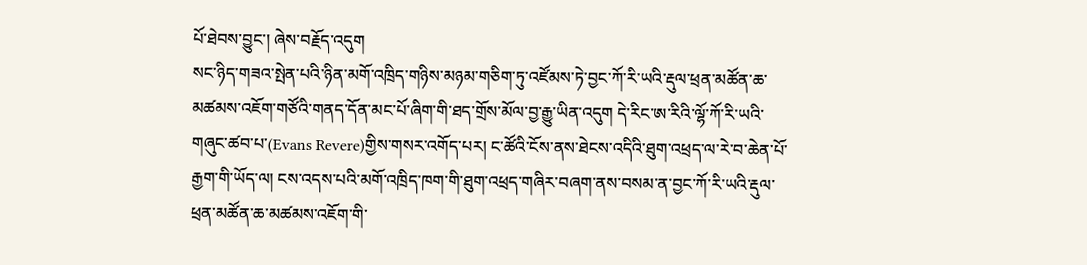པོ་ཐེབས་བྱུང་། ཞེས་བརྗོད་འདུག
སང་ཉིད་གཟའ་སྤེན་པའི་ཉིན་མགོ་འཁྲིད་གཉིས་མཉམ་གཅིག་ཏུ་འཛོམས་ཏེ་བྱང་ཀོ་རི་ཡའི་རྡུལ་ཕྲན་མཚོན་ཆ་མཚམས་འཇོག་གཙོའི་གནད་དོན་མང་པོ་ཞིག་གི་ཐད་གྲོས་མོལ་བྱ་རྒྱུ་ཡིན་འདུག དེ་རིང་ཨ་རིའི་ལྷོ་ཀོ་རི་ཡའི་གཞུང་ཚབ་པ་(Evans Revere)གྱིས་གསར་འགོད་པར། ང་ཚོའི་ངོས་ནས་ཐེངས་འདིའི་ཐུག་འཕྲད་ལ་རེ་བ་ཆེན་པོ་རྒྱག་གི་ཡོད་ལ། ངས་འདས་པའི་མགོ་འཁྲིད་ཁག་གི་ཐུག་འཕྲད་གཞིར་བཞག་ནས་བསམ་ན་བྱང་ཀོ་རི་ཡའི་རྡུལ་ཕྲན་མཚོན་ཆ་མཚམས་འཇོག་གི་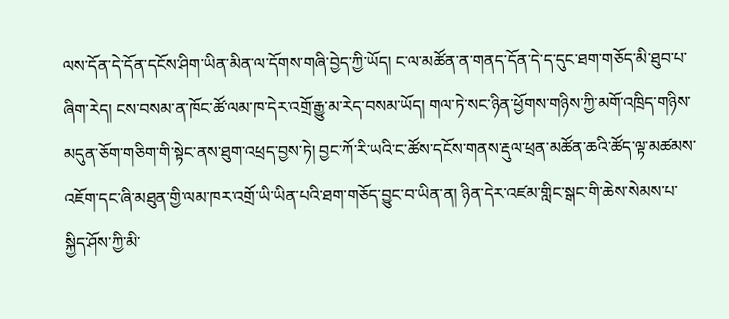ལས་དོན་དེ་དོན་དངོས་ཤིག་ཡིན་མིན་ལ་དོགས་གཞི་བྱེད་ཀྱི་ཡོད། ང་ལ་མཚོན་ན་གནད་དོན་དེ་ད་དུང་ཐག་གཅོད་མི་ཐུབ་པ་ཞིག་རེད། ངས་བསམ་ན་ཁོང་ཚོ་ལམ་ཁ་དེར་འགྲོ་རྒྱུ་མ་རེད་བསམ་ཡོད། གལ་ཏེ་སང་ཉིན་ཕྱོགས་གཉིས་ཀྱི་མགོ་འཁྲིད་གཉིས་མདུན་ཅོག་གཅིག་གི་སྟེང་ནས་ཐུག་འཕྲད་བྱས་ཏེ། བྱང་ཀོ་རི་ཡའི་ང་ཚོས་དངོས་གནས་རྡུལ་ཕྲན་མཚོན་ཆའི་ཚོད་ལྟ་མཚམས་འཇོག་དང་ཞི་མཐུན་གྱི་ལམ་ཁར་འགྲོ་ཡི་ཡིན་པའི་ཐག་གཅོད་བྱུང་བ་ཡིན་ན། ཉིན་དེར་འཛམ་གླིང་སྒང་གི་ཆེས་སེམས་པ་སྐྱིད་ཤོས་ཀྱི་མི་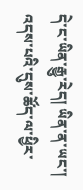དེ་ང་ཡིན་རྒྱུ་རེད། ཡིན་ན་ཡང་། འདས་པའི་དུས་ཚོད་ལ་ཕྱིར་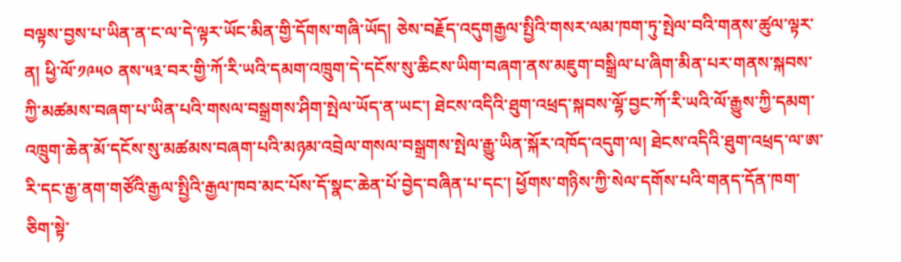བལྟས་བྱས་པ་ཡིན་ན་ང་ལ་དེ་ལྟར་ཡོང་མིན་གྱི་དོགས་གཞི་ཡོད། ཅེས་བརྗོད་འདུགརྒྱལ་སྤྱིའི་གསར་ལམ་ཁག་ཏུ་སྤེལ་བའི་གནས་ཚུལ་ལྟར་ན། ཕྱི་ལོ་༡༩༥༠ ནས་༥༣་བར་གྱི་ཀོ་རི་ཡའི་དམག་འཁྲུག་དེ་དངོས་སུ་ཆིངས་ཡིག་བཞག་ནས་མཇུག་བསྒྲིལ་པ་ཞིག་མིན་པར་གནས་སྐབས་ཀྱི་མཚམས་བཞག་པ་ཡིན་པའི་གསལ་བསྒྲགས་ཤིག་སྤེལ་ཡོད་ན་ཡང་། ཐེངས་འདིའི་ཐུག་འཕྲད་སྐབས་ལྷོ་བྱང་ཀོ་རི་ཡའི་ལོ་རྒྱུས་ཀྱི་དམག་འཁྲུག་ཆེན་མོ་དངོས་སུ་མཚམས་བཞག་པའི་མཉམ་འབྲེལ་གསལ་བསྒྲགས་སྤེལ་རྒྱུ་ཡིན་སྐོར་འཁོད་འདུག་ལ། ཐེངས་འདིའི་ཐུག་འཕྲད་ལ་ཨ་རི་དང་རྒྱ་ནག་གཙོའི་རྒྱལ་སྤྱིའི་རྒྱལ་ཁབ་མང་པོས་དོ་སྣང་ཆེན་པོ་བྱེད་བཞིན་པ་དང་། ཕྱོགས་གཉིས་ཀྱི་སེལ་དགོས་པའི་གནད་དོན་ཁག་ཅིག་སྟེ་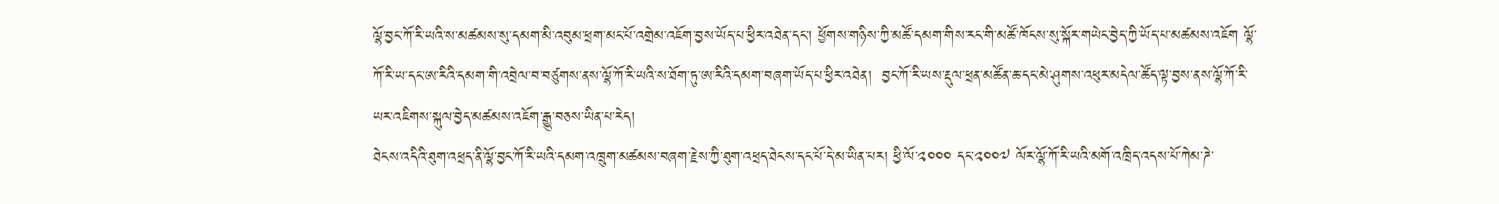ལྷོ་བྱང་ཀོ་རི་ཡའི་ས་མཚམས་སུ་དམག་མི་འབུམ་ཕྲག་མང་པོ་འགྲེམ་འཇོག་བྱས་ཡོད་པ་ཕྱིར་འཐེན་དང་། ཕྱོགས་གཉིས་ཀྱི་མཚོ་དམག་གིས་རང་གི་མཚོ་ཁོངས་སུ་སྐོར་གཡེང་བྱེད་ཀྱི་ཡོད་པ་མཚམས་འཇོག ལྷོ་ཀོ་རི་ཡ་དང་ཨ་རིའི་དམག་གི་འབྲེལ་བ་བཙུགས་ནས་ལྷོ་ཀོ་རི་ཡའི་ས་ཐོག་ཏུ་ཨ་རིའི་དམག་བཞག་ཡོད་པ་ཕྱིར་འཐེན།  བྱང་ཀོ་རི་ཡས་རྡུལ་ཕྲན་མཚོན་ཆ་དང་མེ་ཤུགས་འཕུར་མདེལ་ཚོད་ལྟ་བྱས་ནས་ལྷོ་ཀོ་རི་ཡར་འཇིགས་སྐུལ་བྱེད་མཚམས་འཇོག་རྒྱུ་བཅས་ཡིན་པ་རེད།
ཐེངས་འདིའི་ཐུག་འཕྲད་ནི་ལྷོ་བྱང་ཀོ་རི་ཡའི་དམག་འཁྲུག་མཚམས་བཞག་རྗེས་ཀྱི་ཐུག་འཕྲད་ཐེངས་དང་པོ་དེ་མ་ཡིན་པར། ཕྱི་ལོ་༢༠༠༠ དང་༢༠༠༧ ལོར་ལྷོ་ཀོ་རི་ཡའི་མགོ་འཁྲིད་འདས་པོ་ཀེམ་ཌེ་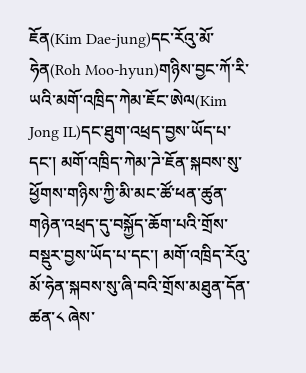ཇོན(Kim Dae-jung)དང་རོའུ་མོ་ཧེན(Roh Moo-hyun)གཉིས་བྱང་ཀོ་རི་ཡའི་མགོ་འཁྲིད་ཀེམ་ཇོང་ཨེལ(Kim Jong IL)དང་ཐུག་འཕྲད་བྱས་ཡོད་པ་དང་། མགོ་འཁྲིད་ཀེམ་ཌེ་ཇོན་སྐབས་སུ་ཕྱོགས་གཉིས་ཀྱི་མི་མང་ཚོ་ཕན་ཚུན་གཉེན་འཕྲད་དུ་བསྐྱོད་ཆོག་པའི་གྲོས་བསྡུར་བྱས་ཡོད་པ་དང་། མགོ་འཁྲིད་རོའུ་མོ་ཧེན་སྐབས་སུ་ཞི་བའི་གྲོས་མཐུན་དོན་ཚན་༨ ཞེས་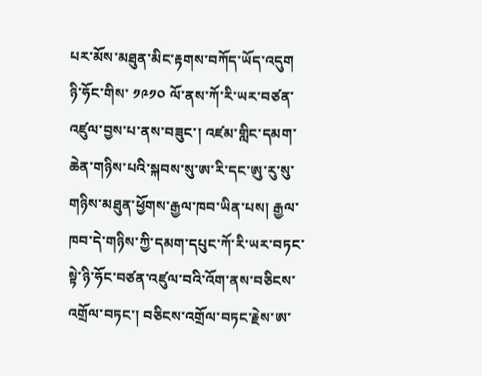པར་མོས་མཐུན་མིང་རྟགས་བཀོད་ཡོད་འདུག
ཉི་ཧོང་གིས་ ༡༩༡༠ ལོ་ནས་ཀོ་རི་ཡར་བཙན་འཛུལ་བྱས་པ་ནས་བཟུང་། འཛམ་གླིང་དམག་ཆེན་གཉིས་པའི་སྐབས་སུ་ཨ་རི་དང་ཨུ་རུ་སུ་གཉིས་མཐུན་ཕྱོགས་རྒྱལ་ཁབ་ཡིན་པས། རྒྱལ་ཁབ་དེ་གཉིས་ཀྱི་དམག་དཔུང་ཀོ་རི་ཡར་བཏང་སྟེ་ཉི་ཧོང་བཙན་འཛུལ་བའི་འོག་ནས་བཅིངས་འགྲོལ་བཏང་། བཅིངས་འགྲོལ་བཏང་རྗེས་ཨ་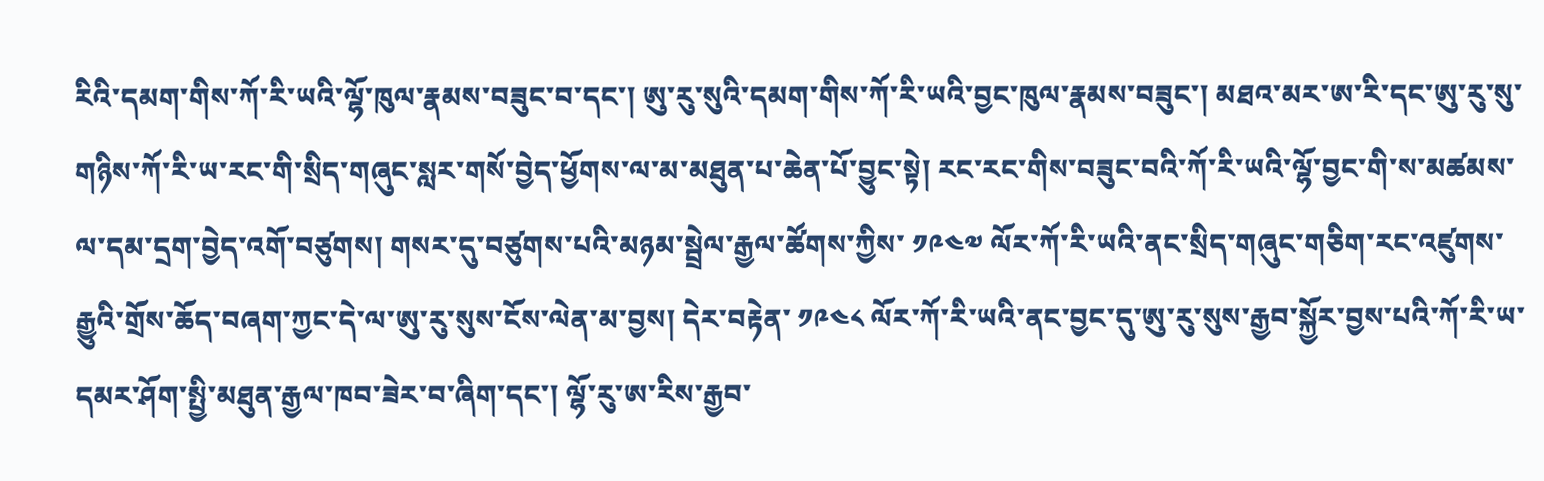རིའི་དམག་གིས་ཀོ་རི་ཡའི་ལྷོ་ཁུལ་རྣམས་བཟུང་བ་དང་། ཨུ་རུ་སུའི་དམག་གིས་ཀོ་རི་ཡའི་བྱང་ཁུལ་རྣམས་བཟུང་། མཐའ་མར་ཨ་རི་དང་ཨུ་རུ་སུ་གཉིས་ཀོ་རི་ཡ་རང་གི་སྲིད་གཞུང་སླར་གསོ་བྱེད་ཕྱོགས་ལ་མ་མཐུན་པ་ཆེན་པོ་བྱུང་སྟེ། རང་རང་གིས་བཟུང་བའི་ཀོ་རི་ཡའི་ལྷོ་བྱང་གི་ས་མཚམས་ལ་དམ་དྲག་བྱེད་འགོ་བཙུགས། གསར་དུ་བཙུགས་པའི་མཉམ་སྦྲེལ་རྒྱལ་ཚོགས་ཀྱིས་ ༡༩༤༧ ལོར་ཀོ་རི་ཡའི་ནང་སྲིད་གཞུང་གཅིག་རང་འཛུགས་རྒྱུའི་གྲོས་ཆོད་བཞག་ཀྱང་དེ་ལ་ཨུ་རུ་སུས་ངོས་ལེན་མ་བྱས། དེར་བརྟེན་ ༡༩༤༨ ལོར་ཀོ་རི་ཡའི་ནང་བྱང་དུ་ཨུ་རུ་སུས་རྒྱབ་སྐྱོར་བྱས་པའི་ཀོ་རི་ཡ་དམར་ཤོག་སྤྱི་མཐུན་རྒྱལ་ཁབ་ཟེར་བ་ཞིག་དང་། ལྷོ་རུ་ཨ་རིས་རྒྱབ་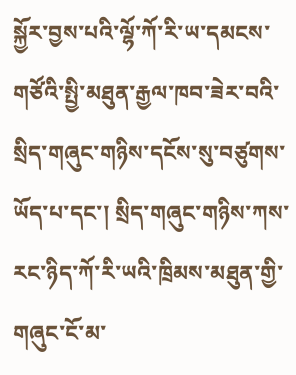སྐྱོར་བྱས་པའི་ལྷོ་ཀོ་རི་ཡ་དམངས་གཙོའི་སྤྱི་མཐུན་རྒྱལ་ཁབ་ཟེར་བའི་སྲིད་གཞུང་གཉིས་དངོས་སུ་བཙུགས་ཡོད་པ་དང་། སྲིད་གཞུང་གཉིས་ཀས་རང་ཉིད་ཀོ་རི་ཡའི་ཁྲིམས་མཐུན་གྱི་གཞུང་ངོ་མ་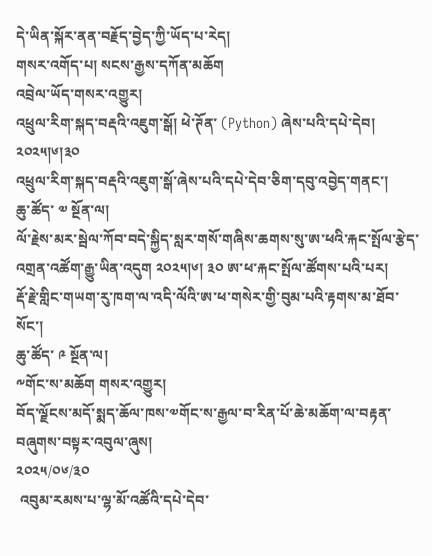དེ་ཡིན་སྐོར་ནན་བརྗོད་བྱེད་ཀྱི་ཡོད་པ་རེད།
གསར་འགོད་པ། སངས་རྒྱས་དཀོན་མཆོག
འབྲེལ་ཡོད་གསར་འགྱུར།
འཕྲུལ་རིག་སྐད་བརྡའི་འཇུག་སྒོ། ཕེ་ཊོན་ (Python) ཞེས་པའི་དཔེ་དེབ། ༢༠༢༥།༦།༣༠
འཕྲུལ་རིག་སྐད་བརྡའི་འཇུག་སྒོ་ཞེས་པའི་དཔེ་དེབ་ཅིག་དབུ་འབྱེད་གནང་།
ཆུ་ཚོད་ ༧ སྔོན་ལ།
ལོ་རྗེས་མར་སྦེལ་ཀོབ་བདེ་སྐྱིད་སླར་གསོ་གཞིས་ཆགས་སུ་ཨ་ཕའི་རྐང་སྤོལ་རྩེད་འགྲན་འཚོག་རྒྱུ་ཡིན་འདུག ༢༠༢༥།༦། ༣༠ ཨ་ཕ་རྐང་སྤོལ་ཚོགས་པའི་པར།
རྡོ་རྗེ་གླིང་གཡག་རུ་ཁག་ལ་འདི་ལོའི་ཨ་ཕ་གསེར་གྱི་བུམ་པའི་རྟགས་མ་ཐོབ་སོང་།
ཆུ་ཚོད་ ༩ སྔོན་ལ།
༸གོང་ས་མཆོག གསར་འགྱུར།
བོད་ལྗོངས་མདོ་སྨད་ཆོལ་ཁས་༧གོང་ས་རྒྱལ་བ་རིན་པོ་ཆེ་མཆོག་ལ་བརྟན་བཞུགས་བསྟར་འབུལ་ཞུས།
༢༠༢༥/༠༦/༣༠
 འབུམ་རམས་པ་ལྷ་མོ་འཚོའི་དཔེ་དེབ་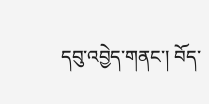དབུ་འབྱེད་གནང་། བོད་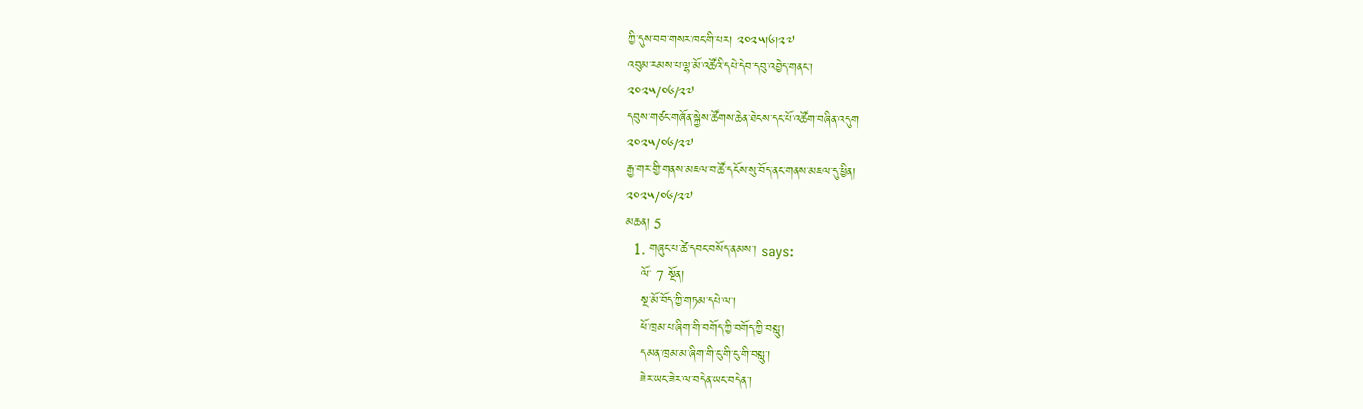ཀྱི་དུས་བབ་གསར་ཁང་གི་པར། ༢༠༢༥།༦།༢༧
འབུམ་རམས་པ་ལྷ་མོ་འཚོའི་དཔེ་དེབ་དབུ་འབྱེད་གནང་།
༢༠༢༥/༠༦/༢༧
དབུས་གཙང་གཞོན་སྐྱེས་ཚོགས་ཆེན་ཐེངས་དང་པོ་འཚོག་བཞིན་འདུག
༢༠༢༥/༠༦/༢༧
རྒྱ་གར་གྱི་གནས་མཇལ་བ་ཚོ་དངོས་སུ་བོད་ནང་གནས་མཇལ་དུ་ཕྱིན།
༢༠༢༥/༠༦/༢༧
མཆན། 5
  1. གཞུང་པ་ཚེ་དབང་བསོད་ནམས་། says:
    ལོ་ 7 སྔོན།
    སྔ་མོ་བོད་ཀྱི་གཏམ་དཔེ་ལ་།
    ཕོ་ཁྲམ་པ་ཞིག་གི་བགོད་ཀྱི་བགོད་ཀྱི་བསླུ་།
    དམན་ཁྲམ་མ་ཞིག་གི་ངུ་གི་ངུ་གི་བསླུ་།
    ཟེར་ཡང་ཟེར་ལ་བདེན་ཡང་བདེན་།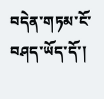བདེན་གཏམ་ངོ་བཤད་ཡོད་དོ་།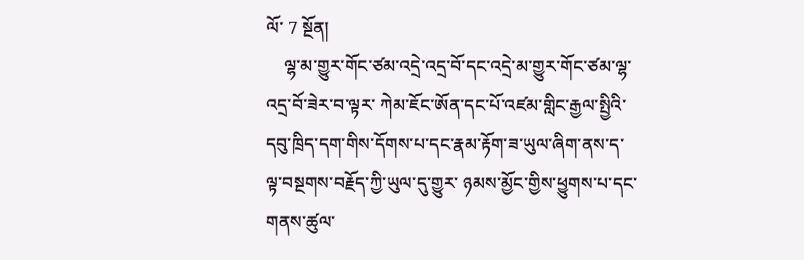ལོ་ 7 སྔོན།
    ལྷ་མ་གྱུར་གོང་ཙམ་འདྲེ་འདྲ་བོ་དང་འདྲེ་མ་གྱུར་གོང་ཙམ་ལྷ་འདྲ་བོ་ཟེར་བ་ལྟར་ ཀེམ་ཇོང་ཨོན་དང་པོ་འཛམ་གླིང་རྒྱལ་སྤྱིའི་དབུ་ཁྲིད་དག་གིས་དོགས་པ་དང་རྣམ་རྟོག་ཟ་ཡུལ་ཞིག་ནས་ད་ལྟ་བསྔགས་བརྗོད་ཀྱི་ཡུལ་དུ་གྱུར་ ཉམས་མྱོང་གྱིས་ཕྱུགས་པ་དང་གནས་ཚུལ་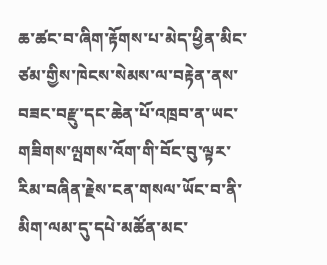ཆ་ཚང་བ་ཞིག་རྟོགས་པ་མེད་ཕྱིན་མིང་ཙམ་གྱིས་ཁེངས་སེམས་ལ་བརྟེན་ནས་བཟང་བརྫུ་དང་ཆེན་པོ་འཁྲབ་ན་ཡང་གཟིགས་ལྤགས་འོག་གི་བོང་བུ་ལྟར་རིམ་བཞིན་རྗེས་ངན་གསལ་ཡོང་བ་ནི་མིག་ལམ་དུ་དཔེ་མཚོན་མང་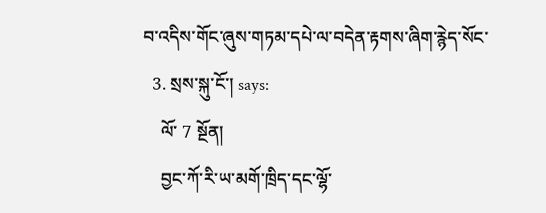བ་འདིས་གོང་ཞུས་གཏམ་དཔེ་ལ་བདེན་རྟགས་ཞིག་རྙེད་སོང་
  3. སྲས་སྐུ་ངོ་། says:
    ལོ་ 7 སྔོན།
    བྱང་ཀོ་རི་ཡ་མགོ་ཁྲིད་དང་ལྷོ་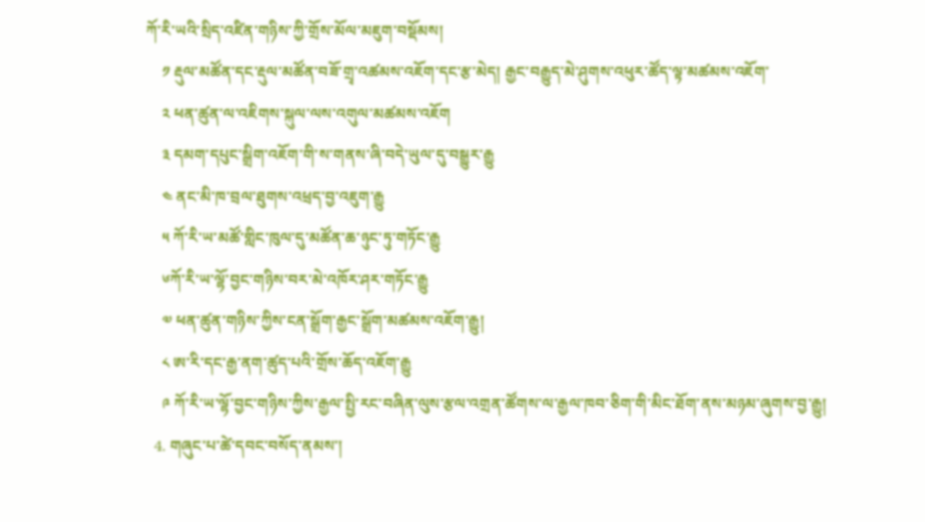ཀོ་རི་ཡའི་སྲིད་འཛིན་གཉིས་ཀྱི་གྲོས་མོལ་མཇུག་བསྡོམས།
    ༡ རྡུལ་མཚོན་དང་རྡུལ་མཚོན་བཟོ་གྲྭ་འཚམས་འཇོག་དང་རྩ་མེད། རྒྱང་བརྒྱུད་མེ་ཤུགས་འཕུར་ཚོད་ལྟ་མཚམས་འཇོག་
    ༢ ཕན་ཚུན་ལ་འཇིགས་སྐུལ་ལས་འགུལ་མཚམས་འཇོག
    ༣ དམག་དཔུང་སྒྲིག་འཇོག་གི་ས་གནས་ཞི་བདེ་ཡུལ་དུ་བསྒྱུར་རྒྱུ
    ༤ ནང་མི་ཁ་བྲལ་ཐུགས་འཕྲད་བྱ་འཇུག་རྒྱུ
    ༥ ཀོ་རི་ཡ་མཚོ་གླིང་ཁུལ་དུ་མཚོན་ཆ་ཉུང་ཏུ་གཏོང་རྒྱུ
    ༦ཀོ་རི་ཡ་ལྷོ་བྱང་གཉིས་བར་མེ་འཁོར་ཤར་གཏོང་རྒྱུ
    ༧ ཕན་ཚུན་གཉིས་ཀྱིས་ངན་སྒྲོག་རྒྱང་སྒྲོག་མཚམས་འཇོག་རྒྱུ།
    ༨ ཨ་རི་དང་རྒྱ་ནག་ཚུད་པའི་གྲོས་ཆོད་འཇོག་རྒྱུ
    ༩ ཀོ་རི་ཡ་ལྷོ་བྱང་གཉིས་ཀྱིས་རྒྱལ་སྤྱི་རང་བཞིན་ལུས་རྩལ་འགྲན་ཚོགས་ལ་རྒྱལ་ཁབ་ཅིག་གི་མིང་ཐོག་ནས་མཉམ་ཞུགས་བྱ་རྒྱུ།
  4. གཞུང་པ་ཚེ་དབང་བསོད་ནམས་།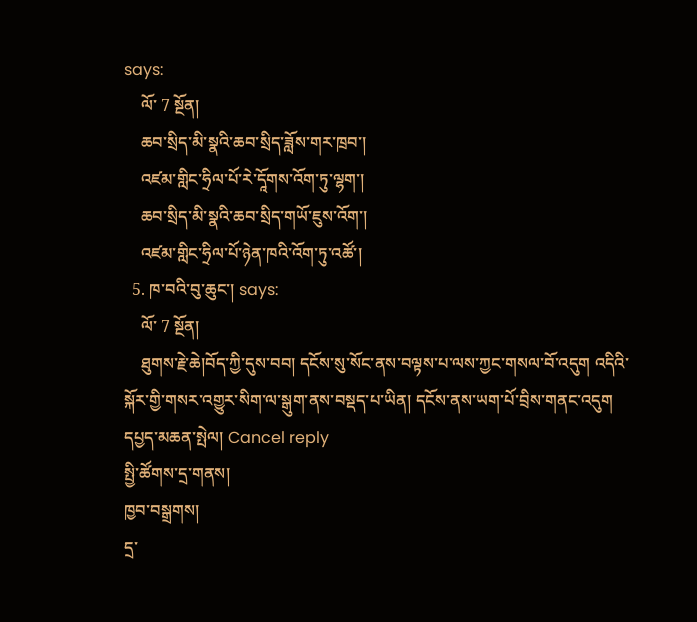says:
    ལོ་ 7 སྔོན།
    ཆབ་སྲིད་མི་སྣའི་ཆབ་སྲིད་ཟློས་གར་ཁྲབ་།
    འཛམ་གླིང་ཧྲིལ་པོ་རེ་དཱོགས་འོག་ཏུ་ལྷག་།
    ཆབ་སྲིད་མི་སྣའི་ཆབ་སྲིད་གཡོ་ཇུས་འོག་།
    འཛམ་གླིང་ཧྲིལ་པོ་ཉེན་ཁའི་འོག་ཏུ་འཚོ་།
  5. ཁ་བའི་བུ་ཆུང་། says:
    ལོ་ 7 སྔོན།
    ཐུགས་རྗེ་ཆེ།བོད་ཀྱི་དུས་བབ། དངོས་སུ་སོང་ནས་བལྟས་པ་ལས་ཀྱང་གསལ་བོ་འདུག འདིའི་སྐོར་གྱི་གསར་འགྱུར་སིག་ལ་སྒུག་ནས་བསྡད་པ་ཡིན། དངོས་ནས་ཡག་པོ་བྲིས་གནང་འདུག
དཔྱད་མཆན་སྤེལ། Cancel reply
སྤྱི་ཚོགས་དྲ་གནས།
ཁྱབ་བསྒྲགས།
དྲ་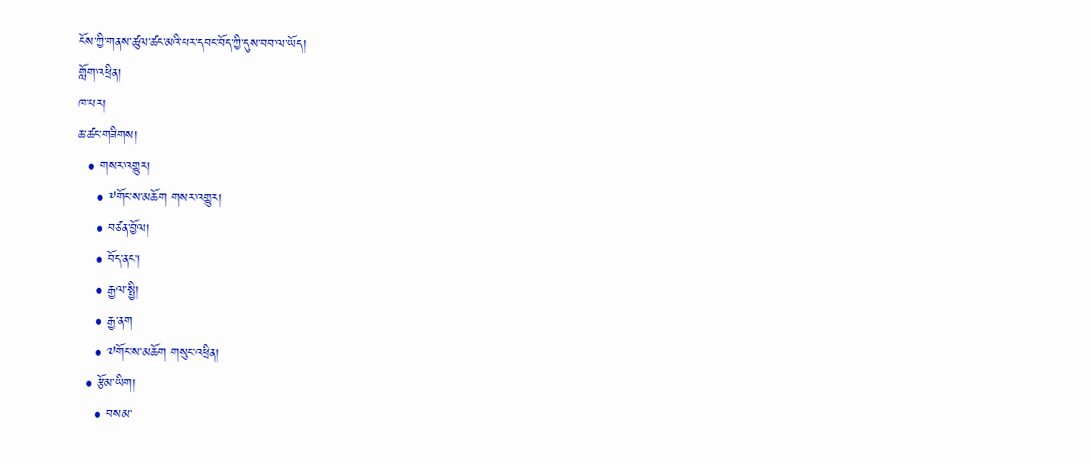ངོས་ཀྱི་གནས་ཚུལ་ཚང་མའི་པར་དབང་བོད་ཀྱི་དུས་བབ་ལ་ཡོད།
གློག་འཕྲིན།
ཁ་པར།
ཆ་ཚང་གཟིགས།
  • གསར་འགྱུར།
    • ༸གོང་ས་མཆོག གསར་འགྱུར།
    • བཙན་བྱོལ།
    • བོད་ནང་།
    • རྒྱལ་སྤྱི།
    • རྒྱ་ནག
    • ༧གོང་ས་མཆོག གསུང་འཕྲིན།
  • རྩོམ་ཡིག།
    • བསམ་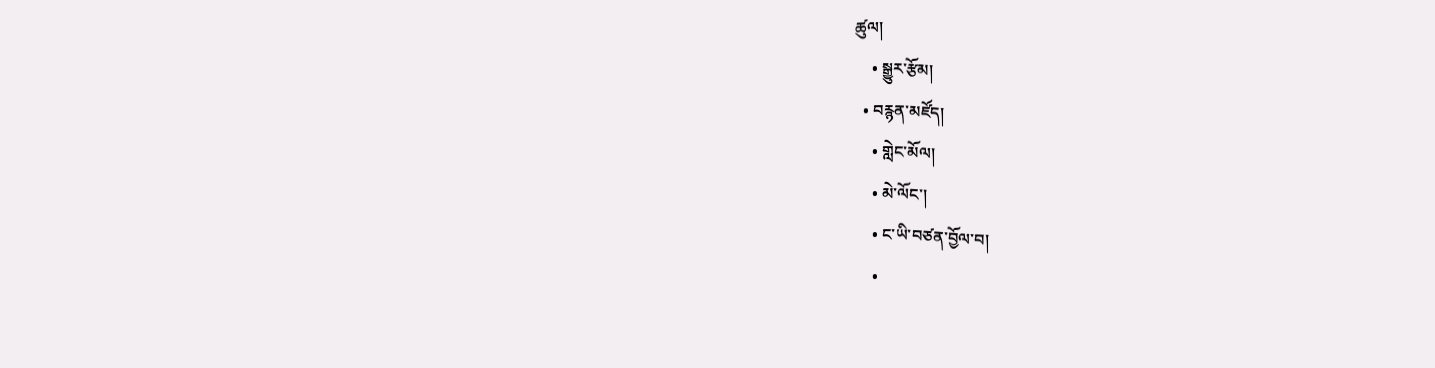ཚུལ།
    • སྒྱུར་རྩོམ།
  • བརྙན་མཛོད།
    • གླེང་མོལ།
    • མེ་ལོང་།
    • ང་ཡི་བཙན་བྱོལ་བ།
    •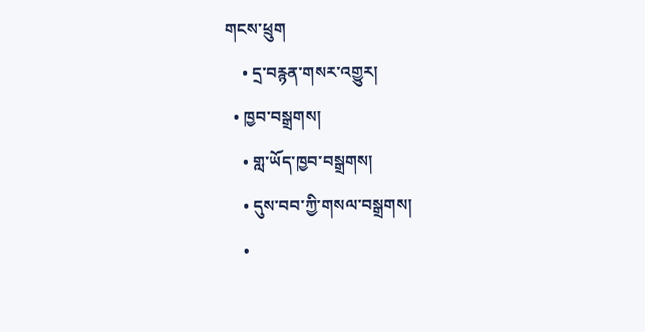གངས་ཕྲུག
    • དྲ་བརྙན་གསར་འགྱུར།
  • ཁྱབ་བསྒྲགས།
    • གླ་ཡོད་ཁྱབ་བསྒྲགས།
    • དུས་བབ་ཀྱི་གསལ་བསྒྲགས།
    •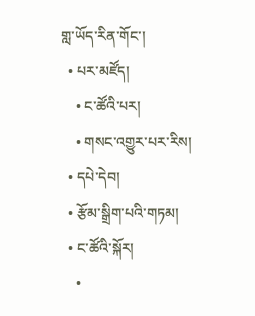གླ་ཡོད་རིན་གོང་།
  • པར་མཛོད།
    • ང་ཚོའི་པར།
    • གསང་འགྱུར་པར་རིས།
  • དཔེ་དེབ།
  • རྩོམ་སྒྲིག་པའི་གཏམ།
  • ང་ཚོའི་སྐོར།
    •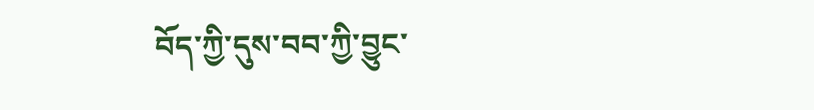བོད་ཀྱི་དུས་བབ་ཀྱི་བྱུང་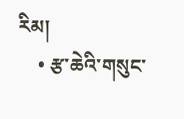རིམ།
    • རྩ་ཆེའི་གསུང་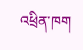འཕྲིན་ཁག